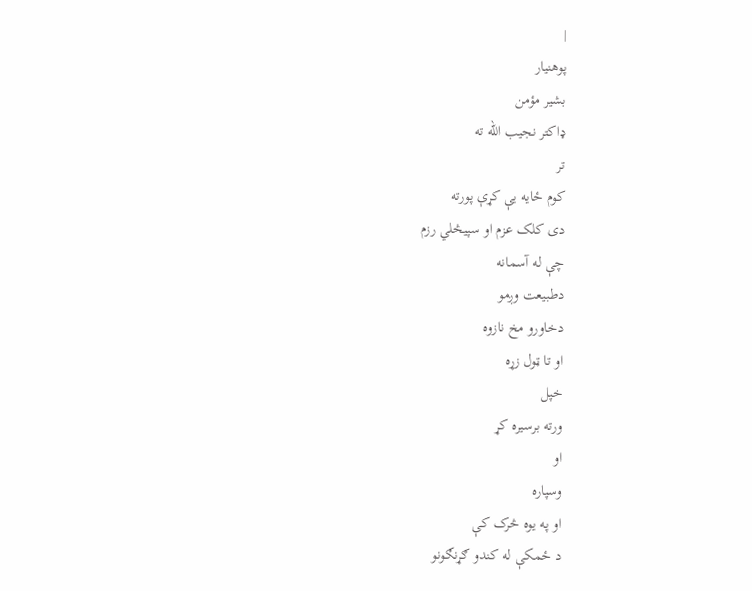|
پوهنیار
بشیر مؤمن
ډاکتر نجيب الله ته
تر
کوم ځایه یې کړې پورته
دی کلک عزم او سپیڅلي رزم
چې له آسمانه
دطبيعت وږمو
دخاورو مخ نازوه
او تا ټول زړه
خپل
ورته برسيره کړ
او
وسپاره
او په یوه څرک کې
د ځمکې له کندو ګړنګونو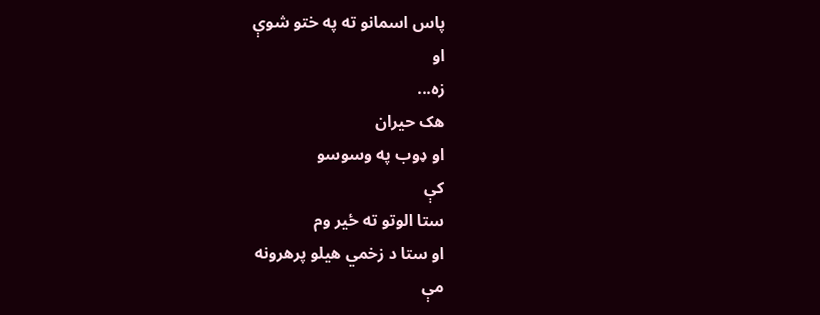پاس اسمانو ته په ختو شوې
او
زه...
هک حیران
او ډوب په وسوسو
کې
ستا الوتو ته ځیر وم
او ستا د زخمي هیلو پرهرونه
مې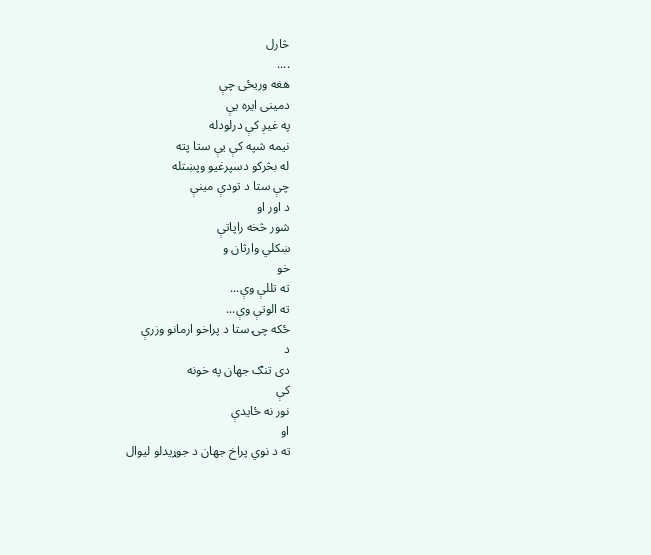څارل
....
هغه وریځی چې
دمینی ایره یې
په غیږ کې درلودله
نيمه شپه کې یې ستا پته
له بڅرکو دسپرغيو وپښتله
چې ستا د تودې مینې
د اور او
شور څخه راپاتې
ښکلي وارثان و
خو
ته تللې وې...
ته الوتې وې...
ځکه چۍ ستا د پراخو ارمانو وزرې
د
دی تنګ جهان په خونه
کې
نور نه ځایدې
او
ته د نوي پراخ جهان د جوړیدلو لیوال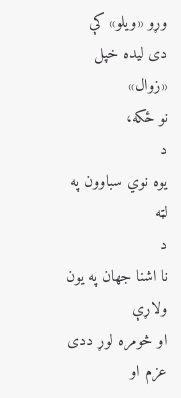وړو «ویلو» کې دی لیده خپل «زوال»
نو ځکه،
د
یوه نوي سباوون په لټه
د
نا اشنا جهان په یون ولاړې
او څومره لوړ ددی عزم او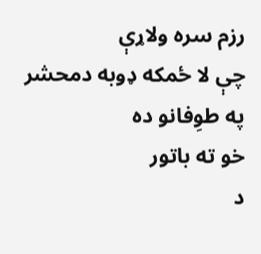رزم سره ولاړې
چې لا ځمکه ډوبه دمحشر
په طوِفانو ده
خو ته باتور
د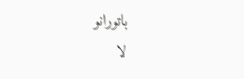باتورانو
لا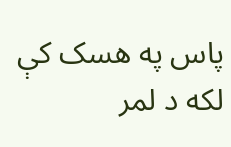پاس په هسک کې
لکه د لمر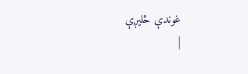غوندې ځلیږې
|